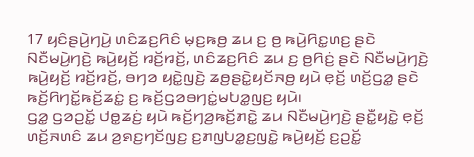17 ꤟꤢꤨꤔꤣꤧ꤬ꤚꤣꤧ꤬ ꤛꤢꤨꤘꤢ꤬ꤖꤢꤨ ꤗ꤫ꤢ꤬ꤒꤥ꤬ ꤘꤣ ꤢ꤬ ꤥ꤬ ꤒꤣꤧ꤬ꤖꤢ꤭ꤛꤢ꤬ ꤔꤢꤧ ꤡꤢꤪꤗꤣꤧ꤬ꤚꤢꤧ꤬ ꤒꤣꤧ꤬ꤟꤢꤩ꤬ ꤙꤢꤩ꤬ꤙꤢꤩ꤬, ꤛꤢꤨꤘꤢ꤬ꤖꤢꤨ ꤘꤣ ꤢ꤬ ꤥ꤬ꤖꤢꤦ꤬ ꤔꤢꤧ ꤡꤢꤪꤗꤣꤧ꤬ꤚꤢꤧ꤬ ꤒꤣꤧ꤬ꤟꤢꤩ꤬ ꤙꤢꤩ꤬ꤙꤢꤩ꤬, ꤋꤚꤤ ꤟꤢꤧ꤭ꤜꤢꤧ꤬ ꤘꤥ꤬ꤔꤢꤧ꤭ꤟꤢꤩꤏꤥ꤬ ꤟꤣꤧ ꤕ꤫ꤢꤩ꤬ ꤛꤢꤩ꤬ꤞꤤ꤭ ꤔꤢꤧ ꤒꤢꤩ꤬ꤖꤚꤢꤩ꤭ꤒꤢꤩ꤬ꤘꤢꤦ꤭ ꤢ꤬ ꤒꤢꤩ꤬ꤞꤤꤋꤚꤢꤦ꤭ꤗꤝꤤ꤭ꤜꤢ꤬ ꤟꤣꤧ꤯
ꤞꤤ꤭ ꤞꤤꤑꤢꤩ꤭ ꤓꤥ꤭ꤘꤢꤦ꤬ ꤟꤣꤧ ꤒꤢꤩ꤬ꤚꤤ꤬ꤒꤢꤩ꤬ꤊꤢꤧ꤭ ꤘꤣ ꤡꤢꤪꤗꤣꤧ꤬ꤚꤢꤧ꤬ ꤔꤢꤪ꤭ꤟꤢꤧ꤭ ꤕ꤫ꤢꤩ꤬ ꤛꤢꤩ꤬ꤏꤛꤢꤨ ꤘꤣ ꤤ꤬ꤎꤢ꤬ꤚꤢꤩꤜꤢ꤬ ꤢ꤬ꤊꤜꤝꤤ꤭ꤢ꤬ꤜꤢꤧ꤭ ꤒꤣꤧ꤬ꤟꤢꤩ꤬ ꤢ꤬ꤑꤢꤩ꤭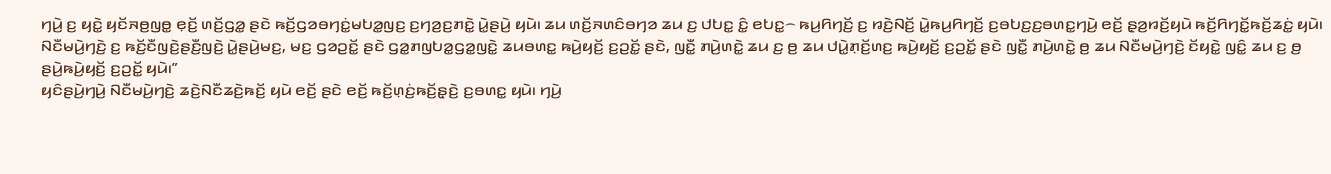ꤚꤣꤧ꤬ ꤢ꤬ ꤟꤢꤧ꤭ ꤟꤢꤩꤏꤥ꤬ꤜꤥ꤭ ꤕ꤫ꤢꤩ꤬ ꤛꤢꤩ꤬ꤞꤤ꤭ ꤔꤢꤧ ꤒꤢꤩ꤬ꤞꤤꤋꤚꤢꤦ꤭ꤗꤝꤤ꤭ꤜꤢ꤬ ꤢ꤬ꤚꤤ꤬ꤢ꤬ꤊꤢꤧ꤭ ꤣꤧ꤭ꤔꤣꤧ꤬ ꤟꤣꤧ꤯ ꤘꤣ ꤛꤢꤩ꤬ꤏꤛꤢꤨꤋꤚꤤ ꤘꤣ ꤢ꤬ ꤓꤝꤢ꤭ ꤢꤨ꤭ ꤕꤝꤢ꤭꤮ ꤒꤣ꤬ꤖꤚꤢꤩ꤬ ꤢ꤬ ꤙꤢꤧ꤬ꤡꤢꤩ꤬ ꤣꤧ꤭ꤒꤣ꤬ꤖꤚꤢꤩ꤬ ꤢ꤬ꤋꤝꤢ꤬ꤢ꤬ꤋꤛꤢ꤭ꤚꤣꤧ꤬ ꤕꤢꤩ꤬ ꤔ꤫ꤤ꤬ꤙꤢꤩ꤬ꤟꤣꤧ ꤒꤢꤩ꤬ꤖꤚꤢꤩ꤭ꤒꤢꤩ꤬ꤘꤢꤦ꤭ ꤟꤣꤧ꤯
ꤡꤢꤪꤗꤣꤧ꤬ꤚꤢꤧ꤬ ꤢ꤬ ꤒꤢꤩ꤬ꤢꤪꤜꤢꤧ꤬ꤔꤢꤪ꤬ꤜꤢꤧ꤬ ꤣꤧ꤭ꤔꤣꤧ꤬ꤗꤢ꤬, ꤗꤢ꤬ ꤞꤤꤑꤢꤩ꤭ ꤔꤢꤧ ꤞꤤ꤭ꤊꤜꤝꤤ꤭ꤞꤤ꤭ꤜꤢꤧ꤭ ꤘꤣꤋꤛꤢ꤭ ꤒꤣꤧ꤬ꤟꤢꤩ꤬ ꤢ꤬ꤑꤢꤩ꤭ ꤔꤢꤧ, ꤜꤢꤪ꤭ ꤊꤣꤧ꤬ꤛꤢꤧ꤭ ꤘꤣ ꤢ꤬ ꤥ꤬ ꤘꤣ ꤓꤣꤧ꤭ꤊ꤫ꤢꤩ꤬ꤛꤢ꤬ ꤒꤣꤧ꤬ꤟꤢꤩ꤬ ꤢ꤬ꤑꤢꤩ꤭ ꤔꤢꤧ ꤜꤢꤪ꤭ ꤊꤣꤧ꤬ꤛꤢꤧ꤭ ꤥ꤬ ꤘꤣ ꤡꤢꤪꤗꤣꤧ꤬ꤚꤢꤧ꤬ ꤢꤩꤟꤢꤧ꤭ ꤜꤢꤨ꤭ ꤘꤣ ꤢ꤬ ꤥ꤬ ꤔꤣꤧ꤬ꤒꤣꤧ꤬ꤟꤢꤩ꤬ ꤢ꤬ꤑꤢꤩ꤭ ꤟꤣꤧ꤯”
ꤟꤢꤨꤔꤣꤧ꤬ꤚꤣꤧ꤬ ꤡꤢꤪꤗꤣꤧ꤬ꤚꤢꤧ꤬ ꤘꤢꤧ꤬ꤡꤢꤪꤘꤢꤧ꤬ꤒꤢꤩ꤬ ꤟꤣꤧ ꤕꤢꤩ꤬ ꤔꤢꤧ ꤕꤢꤩ꤬ ꤒꤢꤩ꤬ꤛ꤫ꤢꤦ꤬ꤒꤢꤩ꤬ꤔ꤫ꤢꤧ꤬ ꤢ꤬ꤋꤛꤢ꤭ ꤟꤣꤧ꤯ ꤚꤣꤧ꤬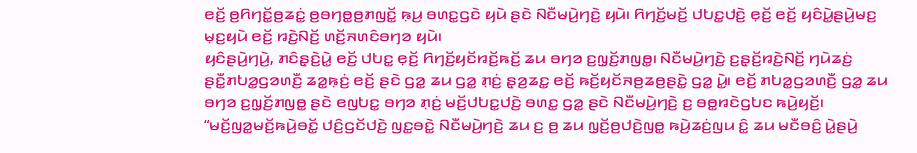ꤕꤢꤩ꤬ ꤥ꤬ꤖꤚꤢꤩ꤭ꤥ꤬ꤘꤢꤦ꤭ ꤥ꤬ꤋꤚꤥ꤭ꤥ꤬ꤊꤜꤢꤩ꤭ ꤒ꤫ꤣ꤬ ꤋꤛꤢ꤭ꤞꤢꤧ ꤟꤣꤧ ꤔꤢꤧ ꤡꤢꤪꤗꤣꤧ꤬ꤚꤢꤧ꤬ ꤟꤣꤧ꤯ ꤖꤚꤢꤩ꤬ꤗꤢꤩ꤬ ꤓꤝꤢ꤭ꤓꤢꤧ꤬ ꤕ꤫ꤢꤩ꤬ ꤕꤢꤩ꤬ ꤟꤢꤨꤣꤧ꤭ꤔꤣꤧ꤬ꤗꤢ꤬ ꤗ꤫ꤢ꤬ꤟꤣꤧ ꤕꤢꤩ꤬ ꤙꤢꤧ꤬ꤡꤢꤩ꤬ ꤛꤢꤩ꤬ꤏꤛꤢꤨꤋꤚꤤ ꤟꤣꤧ꤯
ꤟꤢꤨꤔꤣꤧ꤬ꤚꤣꤧ꤬, ꤊꤢꤨꤔ꤫ꤢꤧ꤬ꤣꤧ꤭ ꤕꤢꤩ꤬ ꤓꤝꤢ꤭ ꤕ꤫ꤢꤩ꤬ ꤖꤚꤢꤩ꤬ꤟꤢꤩꤙꤢꤩ꤬ꤒꤢꤩ꤬ ꤘꤣ ꤋꤚꤤ ꤢ꤬ꤜ꤫ꤢꤩ꤬ꤊꤜꤥ꤭꤯ ꤡꤢꤪꤗꤣꤧ꤬ꤚꤢꤧ꤬ ꤢ꤬ꤔ꤫ꤢꤩ꤬ꤙꤢꤧ꤬ꤡꤢꤩ꤬ ꤚꤣꤧꤘꤢꤦ꤬ ꤔꤢꤪ꤭ꤊꤝꤤ꤭ꤞꤤꤛꤢꤪ꤬ ꤘꤤ꤭ꤒ꤫ꤢꤦ꤬ ꤕꤢꤩ꤬ ꤔꤢꤧ ꤞꤤ꤭ ꤘꤣ ꤞꤤ꤭ ꤊ꤫ꤢꤦ꤬ ꤔ꤫ꤤ꤬ꤘꤢ꤭ ꤕꤢꤩ꤬ ꤒꤢꤩ꤬ꤟꤢꤩꤏꤥ꤬ꤘꤥ꤬ꤔꤢꤧ꤭ ꤞꤤ꤭ ꤣꤧ꤭꤯ ꤕꤢꤩ꤬ ꤊꤝꤤ꤭ꤞꤤꤛꤢꤪ꤬ ꤞꤤ꤭ ꤘꤣ ꤋꤚꤤ ꤢ꤬ꤜ꤫ꤢꤩ꤬ꤊꤜꤥ꤭ ꤔꤢꤧ ꤕꤜꤝꤢ꤭ ꤋꤚꤤ ꤊ꤫ꤢꤦ꤬ ꤗꤢꤩ꤬ꤓꤝꤢ꤭ꤓꤢꤧ꤬ ꤋꤛꤢ꤭ ꤞꤤ꤭ ꤔꤢꤧ ꤡꤢꤪꤗꤣꤧ꤬ꤚꤢꤧ꤬ ꤢ꤬ ꤋꤥ꤭ꤙꤢꤧꤞꤝꤢ ꤒꤣꤧ꤬ꤟꤢꤩ꤬꤯
“ꤗꤢꤩ꤬ꤜꤤ꤭ꤗꤢꤩ꤬ꤒꤣꤧ꤬ꤋꤢꤩ꤭ ꤓꤢꤨ꤬ꤞꤢꤩꤓꤢꤧ꤬ ꤜꤢ꤭ꤋꤢꤧ꤭ ꤡꤢꤪꤗꤣꤧ꤬ꤚꤢꤧ꤬ ꤘꤣ ꤢ꤬ ꤥ꤬ ꤘꤣ ꤜ꤫ꤢꤩ꤬ꤥ꤬ꤓꤢꤧ꤬ꤜꤥ꤭ ꤒꤣꤧ꤬ꤘꤢꤦ꤬ꤜꤣ ꤢꤨ꤭ ꤘꤣ ꤗꤢꤪꤋꤢꤨ꤬ ꤣꤧ꤭ꤔꤣꤧ꤬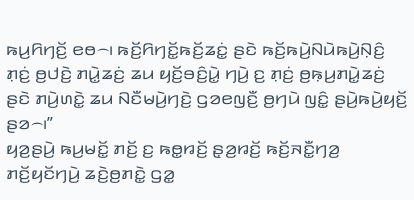ꤒꤣ꤬ꤖꤚꤢꤩ꤬ ꤕꤥ꤮꤯ ꤒꤢꤩ꤬ꤖꤚꤢꤩ꤭ꤒꤢꤩ꤬ꤘꤢꤦ꤭ ꤔꤢꤧ ꤒꤢꤩ꤬ꤒꤣꤧ꤬ꤡꤣꤧꤒꤣꤧ꤬ꤡ꤫ꤢꤨ꤬ ꤊ꤫ꤢꤦ꤬ ꤥ꤬ꤓꤢꤧ꤬ ꤊꤣꤧ꤭ꤘꤢꤦ꤬ ꤘꤣ ꤟꤢꤩ꤬ꤋꤢꤨ꤬ꤣꤧ꤭ ꤚꤣꤧ꤬ ꤢ꤬ ꤊ꤫ꤢꤦ꤬ ꤥ꤬ꤒ꤫ꤣ꤬ꤊꤣꤧ꤭ꤘꤢꤦ꤬ ꤔꤢꤧ ꤊꤣꤧ꤬ꤛꤢꤧ꤭ ꤘꤣ ꤡꤢꤪꤗꤣꤧ꤬ꤚꤢꤧ꤬ ꤞꤤꤕꤜꤢꤪ꤬ ꤥ꤬ꤚꤣꤧ ꤜꤢꤨ꤭ ꤔꤣꤧ꤬ꤒꤣꤧ꤬ꤟꤢꤩ꤬ ꤔꤤ꤮꤯”
ꤟꤤ꤬ꤔꤣꤧ꤬ ꤒꤣ꤬ꤗꤢꤩ꤭ ꤊꤢꤩ꤬ ꤢ꤬ ꤒꤥ꤭ꤙꤢꤩ꤬ ꤔ꤫ꤤ꤬ꤙꤢꤩ꤬ ꤒꤢꤩ꤬ꤏꤢꤪ꤭ꤚꤤ꤬ ꤊꤢꤩ꤬ꤟꤢꤩꤚꤣꤧ꤬ ꤘꤢꤧ꤬ꤥ꤬ꤊꤢꤧ꤭ ꤞꤤ꤭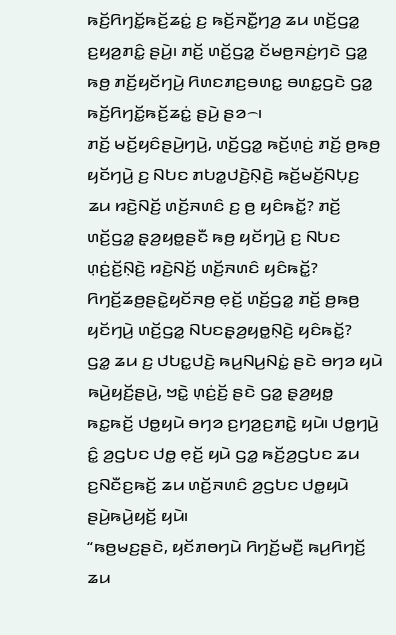ꤒꤢꤩ꤬ꤖꤚꤢꤩ꤭ꤒꤢꤩ꤬ꤘꤢꤦ꤭ ꤢ꤬ ꤒꤢꤩ꤬ꤏꤢꤪ꤭ꤚꤤ꤬ ꤘꤣ ꤛꤢꤩ꤬ꤞꤤ꤭ ꤢ꤬ꤟꤤ꤬ꤊꤢꤨ꤭ ꤔꤣꤧ꤬꤯ ꤊꤢꤩ꤬ ꤛꤢꤩ꤬ꤞꤤ꤭ ꤢꤩꤗꤥ꤬ꤏꤢꤦ꤬ꤚꤢꤧ ꤞꤤ꤭ ꤒꤥ꤬ ꤊꤢꤩ꤬ꤟꤢꤩꤚꤣꤧ꤬ ꤖꤛꤢꤊꤢ꤬ꤋꤛꤢ꤭ ꤋꤛꤢ꤭ꤞꤢꤧ ꤞꤤ꤭ ꤒꤢꤩ꤬ꤖꤚꤢꤩ꤭ꤒꤢꤩ꤬ꤘꤢꤦ꤭ ꤔꤣꤧ꤬ ꤔꤤ꤮꤯
ꤊꤢꤩ꤬ ꤗꤢꤩ꤬ꤟꤢꤨꤔꤣꤧ꤬ꤚꤣꤧ꤬, ꤛꤢꤩ꤬ꤞꤤ꤭ ꤒꤢꤩ꤬ꤛ꤫ꤢꤦ꤬ ꤊꤢꤩ꤬ ꤥ꤬ꤒꤥ꤬ ꤟꤢꤩꤚꤣꤧ꤬ ꤢ꤬ ꤡꤝꤢ ꤊꤝꤤ꤭ꤓꤢꤧ꤬ꤡ꤫ꤢꤧ꤬ ꤒꤢꤩ꤬ꤗꤢꤩ꤬ꤡꤝ꤫ꤢ꤬ ꤘꤣ ꤙꤢꤧ꤬ꤡꤢꤩ꤬ ꤛꤢꤩ꤬ꤏꤛꤢꤨ ꤢ꤬ ꤥ꤬ ꤟꤢꤨꤒꤢꤩ꤭? ꤊꤢꤩ꤬ ꤛꤢꤩ꤬ꤞꤤ꤭ ꤔ꤫ꤤ꤬ꤟꤥ꤭ꤔꤢꤪ ꤒꤥ꤬ ꤟꤢꤩꤚꤣꤧ꤬ ꤢ꤬ ꤡꤝꤢ ꤛ꤫ꤢꤦ꤬ꤢꤩ꤬ꤡ꤫ꤢꤧ꤬ ꤙꤢꤧ꤬ꤡꤢꤩ꤬ ꤛꤢꤩ꤬ꤏꤛꤢꤨ ꤟꤢꤨꤒꤢꤩ꤭? ꤖꤚꤢꤩ꤬ꤘꤥ꤬ꤔꤢꤧ꤭ꤟꤢꤩꤏꤥ꤬ ꤕ꤫ꤢꤩ꤬ ꤛꤢꤩ꤬ꤞꤤ꤭ ꤊꤢꤩ꤬ ꤥ꤬ꤒꤥ꤬ ꤟꤢꤩꤚꤣꤧ꤬ ꤛꤢꤩ꤬ꤞꤤ꤭ ꤡꤝꤢꤔ꤫ꤤ꤬ꤟꤥ꤭ꤡ꤫ꤢꤧ꤬ ꤟꤢꤨꤒꤢꤩ꤭?
ꤞꤤ꤭ ꤘꤣ ꤢ꤬ ꤓꤝꤢ꤭ꤓꤢꤧ꤬ ꤒꤣ꤬ꤡꤣ꤬ꤡꤢꤦ꤭ ꤔꤢꤧ ꤋꤚꤤ ꤟꤣꤧ ꤒꤣꤧ꤬ꤟꤢꤩ꤬ꤔꤣꤧ꤬, ꤠꤢꤧ꤭ ꤛ꤫ꤢꤦ꤬ꤢꤩ꤬ ꤔꤢꤧ ꤞꤤ꤭ ꤔ꤫ꤤ꤬ꤟꤥ꤭ ꤒꤢ꤭ꤒꤢꤩ꤬ ꤓꤥ꤭ꤟꤣꤧ ꤋꤚꤤ ꤢ꤬ꤚꤤ꤬ꤢ꤬ꤊꤢꤧ꤭ ꤟꤣꤧ꤯ ꤓꤥ꤭ꤚꤣꤧ꤬ ꤢꤨ꤭ ꤤ꤬ꤞꤝꤢ ꤓꤥ꤭ ꤕ꤫ꤢꤩ꤬ ꤟꤣꤧ ꤞꤤ꤭ ꤒꤢꤩ꤬ꤤ꤬ꤞꤝꤢ ꤘꤣ ꤢ꤬ꤡꤢꤪꤢ꤬ꤒꤢꤩ꤬ ꤘꤣ ꤛꤢꤩ꤬ꤏꤛꤢꤨ ꤤ꤬ꤞꤝꤢ ꤓꤥ꤭ꤟꤣꤧ ꤔꤣꤧ꤬ꤒꤣꤧ꤬ꤟꤢꤩ꤬ ꤟꤣꤧ꤯
“ꤒꤥ꤬ꤗꤢ꤬ꤔꤢꤧ, ꤟꤢꤩꤊꤥꤚꤣꤧ ꤖꤚꤢꤩ꤬ꤗꤢꤪ꤬ ꤒꤣ꤬ꤖꤚꤢꤩ꤬ ꤘꤣ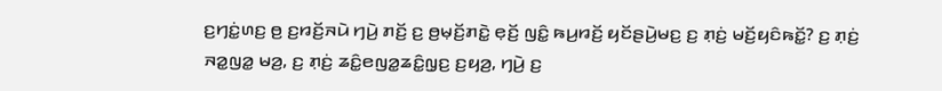ꤢ꤬ꤚꤢꤦ꤭ꤛꤢ꤬ ꤥ꤬ ꤢ꤬ꤙꤢꤩ꤬ꤏꤣꤧ ꤚꤣꤧ꤬ ꤊꤢꤩ꤬ ꤢ꤬ ꤥ꤬ꤗ꤫ꤢꤩ꤬ꤊꤢꤧ꤭ ꤕ꤫ꤢꤩ꤬ ꤜꤢꤨ꤭ ꤒꤣ꤬ꤙꤢꤩ꤬ ꤟꤢꤩꤔꤣꤧ꤬ꤗꤢ꤬ ꤢ꤬ ꤊ꤫ꤢꤦ꤬ ꤗꤢꤩ꤬ꤟꤢꤨꤒꤢꤩ꤭? ꤢ꤬ ꤊ꤫ꤢꤦ꤬ ꤏꤤ꤭ꤜꤤ꤭ ꤗꤤ꤬, ꤢ꤬ ꤊ꤫ꤢꤦ꤬ ꤘꤢꤨ꤭ꤕꤜꤤ꤭ꤘꤢꤨ꤭ꤜ꤫ꤢ꤬ ꤢ꤬ꤟꤤ꤬, ꤚꤣꤧ꤬ ꤢ꤬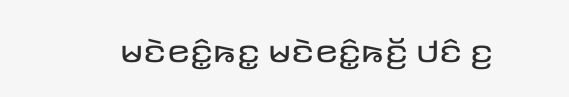ꤗꤢꤧꤕꤢꤨ꤭ꤒꤢ꤭ ꤗꤢꤧꤕꤢꤨ꤭ꤒꤢꤩ꤬ ꤓꤢꤨ ꤢ꤬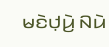ꤗꤢꤧꤓ꤫ꤣꤧ꤬ ꤡꤣꤧ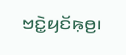ꤠꤢꤧ꤭ꤟꤢꤩꤒ꤫ꤥ꤬꤯